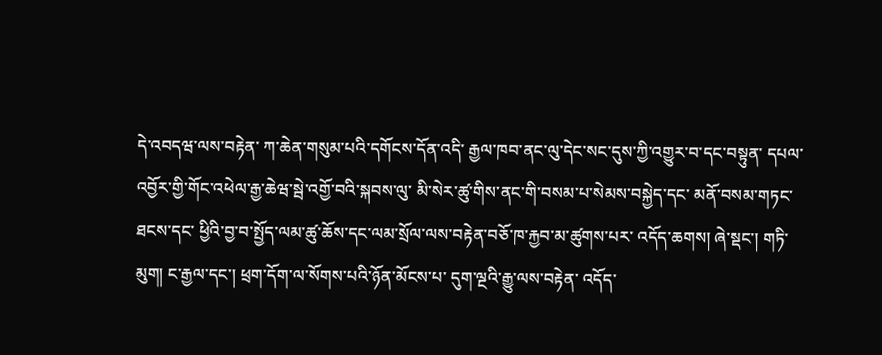དེ་འབདཝ་ལས་བརྟེན་ ཀ་ཆེན་གསུམ་པའི་དགོངས་དོན་འདི་ རྒྱལ་ཁབ་ནང་ལུ་དེང་སང་དུས་ཀྱི་འགྱུར་བ་དང་བསྟུན་ དཔལ་འབྱོར་གྱི་གོང་འཕེལ་རྒྱ་ཆེཝ་སྦེ་འགྱོ་བའི་སྐབས་ལུ་ མི་སེར་ཚུ་གིས་ནང་གི་བསམ་པ་སེམས་བསྐྱེད་དང་ མནོ་བསམ་གཏང་ཐངས་དང་ ཕྱིའི་བྱ་བ་སྤྱོད་ལམ་ཚུ་ཆོས་དང་ལམ་སྲོལ་ལས་བརྟེན་བཅོ་ཁ་རྐྱབ་མ་ཚུགས་པར་ འདོད་ཆགས། ཞེ་སྡང་། གཏི་མུག། ང་རྒྱལ་དང་། ཕྲག་དོག་ལ་སོགས་པའི་ཉོན་མོངས་པ་ དུག་ལྔའི་རྒྱུ་ལས་བརྟེན་ འདོད་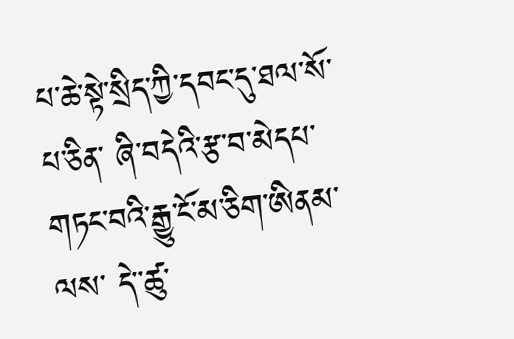པ་ཆེ་སྟེ་སྲིད་ཀྱི་དབང་དུ་ཐལ་སོ་པ་ཅིན་ ཞི་བདེའི་རྩ་བ་མེདཔ་གཏང་བའི་རྒྱུ་ངོ་མ་ཅིག་ཨིནམ་ལས་ དེ་་ཚུ་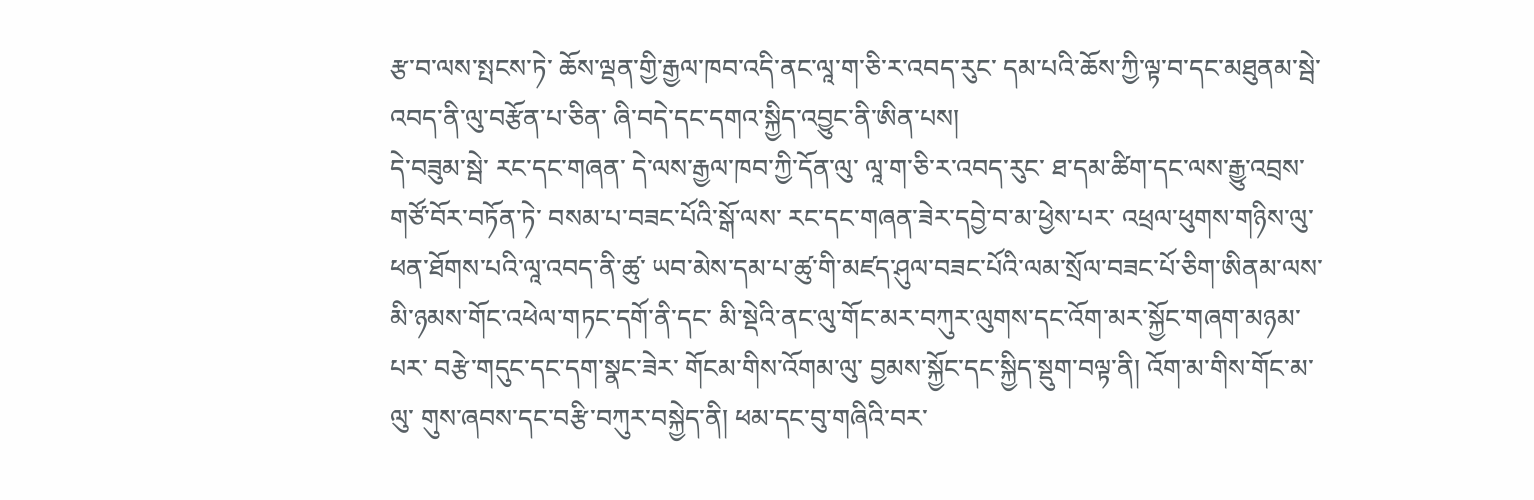རྩ་བ་ལས་སྤངས་ཏེ་ ཆོས་ལྡན་གྱི་རྒྱལ་ཁབ་འདི་ནང་ལཱ་ག་ཅི་ར་འབད་རུང་ དམ་པའི་ཆོས་ཀྱི་ལྟ་བ་དང་མཐུནམ་སྦེ་འབད་ནི་ལུ་བརྩོན་པ་ཅིན་ ཞི་བདེ་དང་དགའ་སྐྱིད་འབྱུང་ནི་ཨིན་པས།
དེ་བཟུམ་སྦེ་ རང་དང་གཞན་ དེ་ལས་རྒྱལ་ཁབ་ཀྱི་དོན་ལུ་ ལཱ་ག་ཅི་ར་འབད་རུང་ ཐ་དམ་ཚིག་དང་ལས་རྒྱུ་འབྲས་གཙོ་བོར་བཏོན་ཏེ་ བསམ་པ་བཟང་པོའི་སྒོ་ལས་ རང་དང་གཞན་ཟེར་དབྱེ་བ་མ་ཕྱེས་པར་ འཕྲལ་ཕུགས་གཉིས་ལུ་ཕན་ཐོགས་པའི་ལཱ་འབད་ནི་ཚུ་ ཡབ་མེས་དམ་པ་ཚུ་གི་མཛད་ཤུལ་བཟང་པོའི་ལམ་སྲོལ་བཟང་པོ་ཅིག་ཨིནམ་ལས་ མི་ཉམས་གོང་འཕེལ་གཏང་དགོ་ནི་དང་ མི་སྡེའི་ནང་ལུ་གོང་མར་བཀུར་ལུགས་དང་འོག་མར་སྐྱོང་གཞག་མཉམ་པར་ བརྩེ་གདུང་དང་དག་སྣང་ཟེར་ གོངམ་གིས་འོགམ་ལུ་ བྱམས་སྐྱོང་དང་སྐྱིད་སྡུག་བལྟ་ནི། འོག་མ་གིས་གོང་མ་ལུ་ གུས་ཞབས་དང་བརྩི་བཀུར་བསྐྱེད་ནི། ཕམ་དང་བུ་གཞིའི་བར་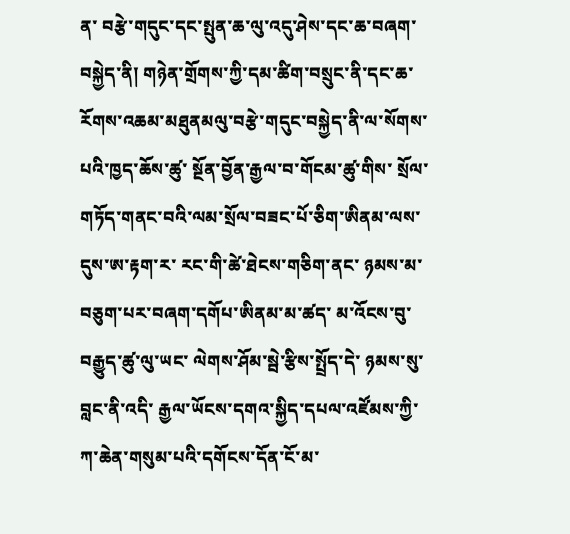ན་ བརྩེ་གདུང་དང་སྤུན་ཆ་ལུ་འདུ་ཤེས་དང་ཆ་བཞག་བསྐྱེད་ནི། གཉེན་གྲོགས་ཀྱི་དམ་ཚིག་བསྲུང་ནི་དང་ཆ་རོགས་འཆམ་མཐུནམལུ་བརྩེ་གདུང་བསྐྱེད་ནི་ལ་སོགས་པའི་ཁྱད་ཆོས་ཚུ་ སྔོན་བྱོན་རྒྱལ་བ་གོངམ་ཚུ་གིས་ སྲོལ་གཏོད་གནང་བའི་ལམ་སྲོལ་བཟང་པོ་ཅིག་ཨིནམ་ལས་ དུས་ཨ་རྟག་ར་ རང་གི་ཚེ་ཐེངས་གཅིག་ནང་ ཉམས་མ་བཅུག་པར་བཞག་དགོཔ་ཨིནམ་མ་ཚད་ མ་འོངས་བུ་བརྒྱུད་ཚུ་ལུ་ཡང་ ལེགས་ཤོམ་སྦེ་རྩིས་སྤྲོད་དེ་ ཉམས་སུ་བླང་ནི་འདི་ རྒྱལ་ཡོངས་དགའ་སྐྱིད་དཔལ་འཛོམས་ཀྱི་ ཀ་ཆེན་གསུམ་པའི་དགོངས་དོན་ངོ་མ་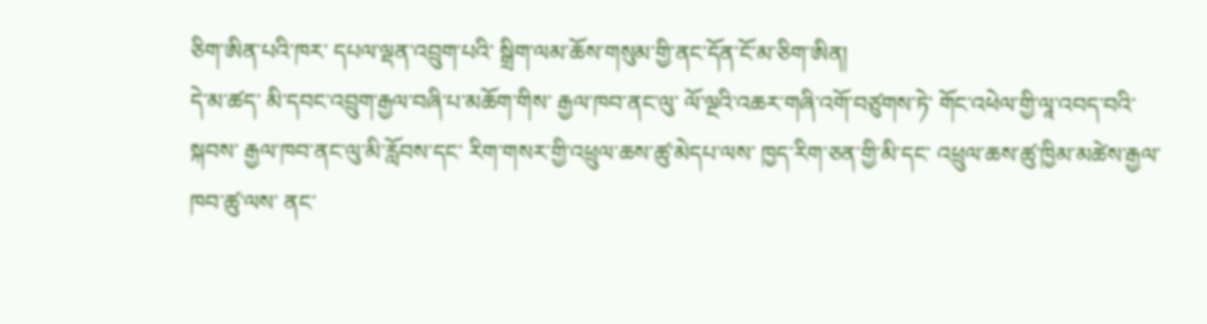ཅིག་ཨིན་པའི་ཁར་ དཔལ་ལྡན་འབྲུག་པའི་ སྒྲིག་ལམ་ཆོས་གསུམ་གྱི་ནང་དོན་ངོ་མ་ཅིག་ཨིན།
དེ་མ་ཚད་ མི་དབང་འབྲུག་རྒྱལ་བཞི་པ་མཆོག་གིས་ རྒྱལ་ཁབ་ནང་ལུ་ ལོ་ལྔའི་འཆར་གཞི་འགོ་བཙུགས་ཏེ་ གོང་འཕེལ་གྱི་ལཱ་འབད་བའི་སྐབས་ རྒྱལ་ཁབ་ནང་ལུ་མི་རློབས་དང་ རིག་གསར་གྱི་འཕྲུལ་ཆས་ཚུ་མེདཔ་ལས་ ཁྱད་རིག་ཅན་གྱི་མི་དང་ འཕྲུལ་ཆས་ཚུ་ཁྱིམ་མཚེས་རྒྱལ་ཁབ་ཚུ་ལས་ ནང་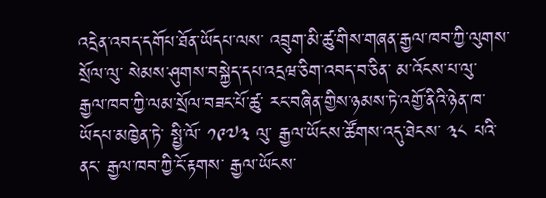འདྲེན་འབད་དགོཔ་ཐོན་ཡོདཔ་ལས་ འབྲུག་མི་ཚུ་གིས་གཞན་རྒྱལ་ཁབ་ཀྱི་ལུགས་སྲོལ་ལུ་ སེམས་ཤུགས་བསྐྱེད་དཔ་འདྲཝ་ཅིག་འབད་བ་ཅིན་ མ་འོངས་པ་ལུ་ རྒྱལ་ཁབ་ཀྱི་ལམ་སྲོལ་བཟང་པོ་ཚུ་ རང་བཞིན་གྱིས་ཉམས་ཏེ་འགྱོ་ནིའི་ཉེན་ཁ་ཡོདཔ་མཁྱེན་ཏེ་ སྤྱི་ལོ་ ༡༩༧༣ ལུ་ རྒྱལ་ཡོངས་ཚོགས་འདུ་ཐེངས་ ༣༨ པའི་ནང་ རྒྱལ་ཁབ་ཀྱི་ངོ་རྟགས་ རྒྱལ་ཡོངས་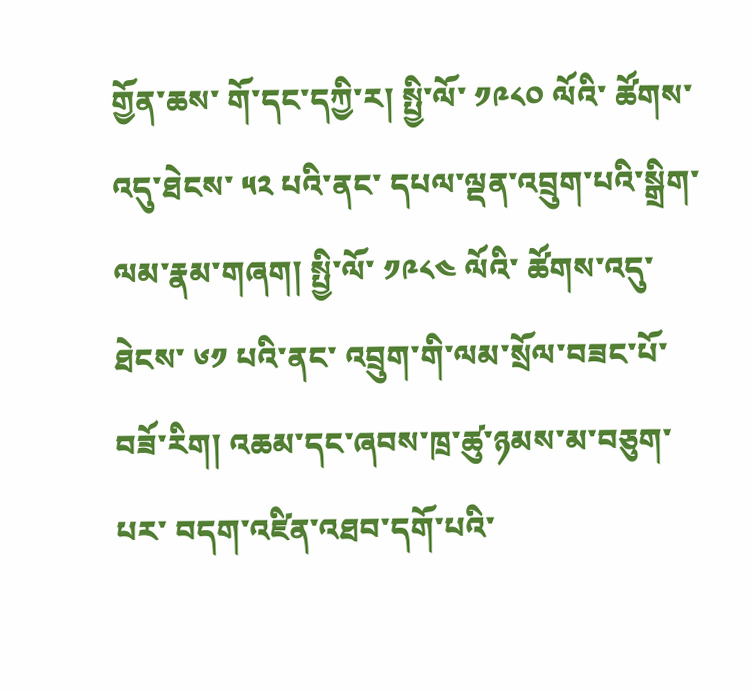གྱོན་ཆས་ གོ་དང་དཀྱི་ར། སྤྱི་ལོ་ ༡༩༨༠ ལོའི་ ཚོགས་འདུ་ཐེངས་ ༥༢ པའི་ནང་ དཔལ་ལྡན་འབྲུག་པའི་སྒྲིག་ལམ་རྣམ་གཞག། སྤྱི་ལོ་ ༡༩༨༤ ལོའི་ ཚོགས་འདུ་ཐེངས་ ༦༡ པའི་ནང་ འབྲུག་གི་ལམ་སྲོལ་བཟང་པོ་བཟོ་རིག། འཆམ་དང་ཞབས་ཁྲ་ཚུ་ཉམས་མ་བཅུག་པར་ བདག་འཛིན་འཐབ་དགོ་པའི་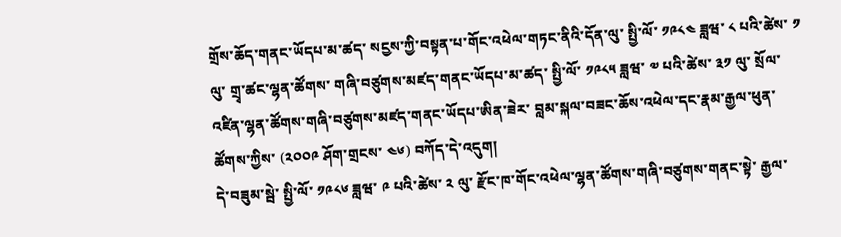གྲོས་ཆོད་གནང་ཡོདཔ་མ་ཚད་ སངྱས་ཀྱི་བསྟན་པ་གོང་འཕེལ་གཏང་ནིའི་དོན་ལུ་ སྤྱི་ལོ་ ༡༩༨༤ ཟླཝ་ ༨ པའི་ཚེས་ ༡ ལུ་ གྲྭ་ཚང་ལྷན་ཚོགས་ གཞི་བཙུགས་མཛད་གནང་ཡོདཔ་མ་ཚད་ སྤྱི་ལོ་ ༡༩༨༥ ཟླཝ་ ༧ པའི་ཚེས་ ༣༡ ལུ་ སྲོལ་འཛིན་ལྷན་ཚོགས་གཞི་བཙུགས་མཛད་གནང་ཡོདཔ་ཨིན་ཟེར་ བླམ་སྐལ་བཟང་ཆོས་འཕེལ་དང་རྣམ་རྒྱལ་ཕུན་ཚོགས་ཀྱིས་ (༢༠༠༩ ཤོག་གྲངས་ ༤༦) བཀོད་དེ་འདུག།
དེ་བཟུམ་སྦེ་ སྤྱི་ལོ་ ༡༩༨༦ ཟླཝ་ ༩ པའི་ཚེས་ ༢ ལུ་ རྫོང་ཁ་གོང་འཕེལ་ལྷན་ཚོགས་གཞི་བཙུགས་གནང་སྟེ་ རྒྱལ་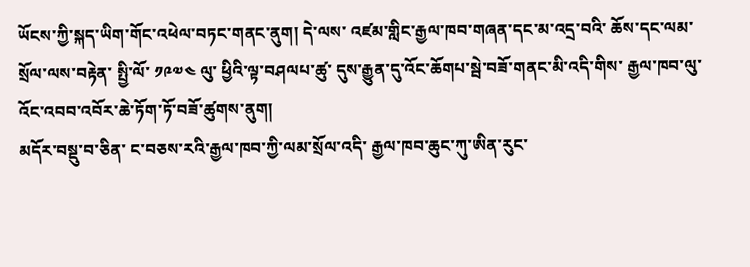ཡོངས་ཀྱི་སྐད་ཡིག་གོང་འཕེལ་བཏང་གནང་ནུག། དེ་ལས་ འཛམ་གླིང་རྒྱལ་ཁབ་གཞན་དང་མ་འདྲ་བའི་ ཆོས་དང་ལམ་སྲོལ་ལས་བརྟེན་ སྤྱི་ལོ་ ༡༩༧༤ ལུ་ ཕྱིའི་ལྟ་བཤལཔ་ཚུ་ དུས་རྒྱུན་དུ་འོང་ཆོགཔ་སྦེ་བཟོ་གནང་མི་འདི་གིས་ རྒྱལ་ཁབ་ལུ་འོང་འབབ་འབོར་ཆེ་ཏོག་ཏོ་བཟོ་ཚུགས་ནུག།
མདོར་བསྡུ་བ་ཅིན་ ང་བཅས་རའི་རྒྱལ་ཁབ་ཀྱི་ལམ་སྲོལ་འདི་ རྒྱལ་ཁབ་ཆུང་ཀུ་ཨིན་རུང་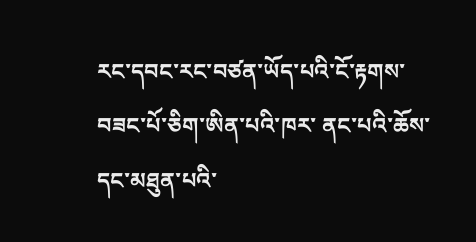རང་དབང་རང་བཙན་ཡོད་པའི་ངོ་རྟགས་བཟང་པོ་ཅིག་ཨིན་པའི་ཁར་ ནང་པའི་ཆོས་དང་མཐུན་པའི་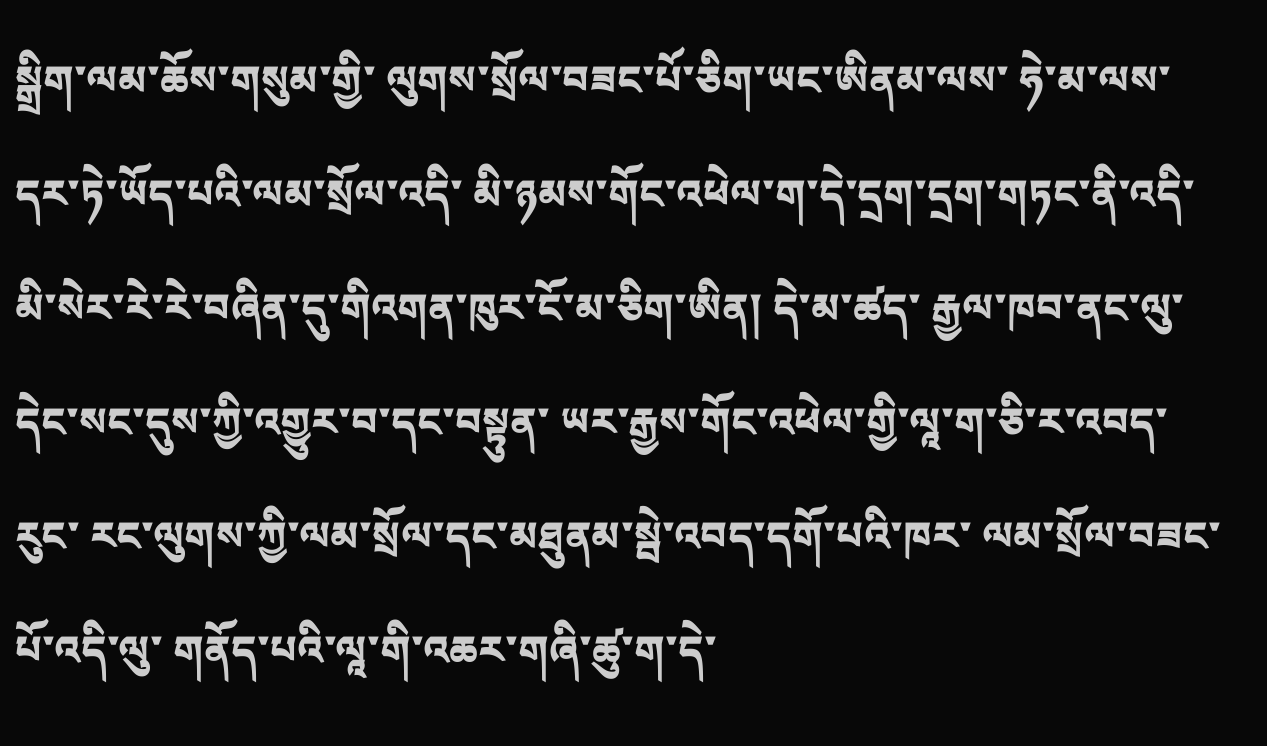སྒྲིག་ལམ་ཆོས་གསུམ་གྱི་ ལུགས་སྲོལ་བཟང་པོ་ཅིག་ཡང་ཨིནམ་ལས་ ཧེ་མ་ལས་དར་ཏེ་ཡོད་པའི་ལམ་སྲོལ་འདི་ མི་ཉམས་གོང་འཕེལ་ག་དེ་དྲག་དྲག་གཏང་ནི་འདི་ མི་སེར་རེ་རེ་བཞིན་དུ་གིའགན་ཁུར་ངོ་མ་ཅིག་ཨིན། དེ་མ་ཚད་ རྒྱལ་ཁབ་ནང་ལུ་དེང་སང་དུས་ཀྱི་འགྱུར་བ་དང་བསྟུན་ ཡར་རྒྱས་གོང་འཕེལ་གྱི་ལཱ་ག་ཅི་ར་འབད་རུང་ རང་ལུགས་ཀྱི་ལམ་སྲོལ་དང་མཐུནམ་སྦེ་འབད་དགོ་པའི་ཁར་ ལམ་སྲོལ་བཟང་པོ་འདི་ལུ་ གནོད་པའི་ལཱ་གི་འཆར་གཞི་ཚུ་ག་དེ་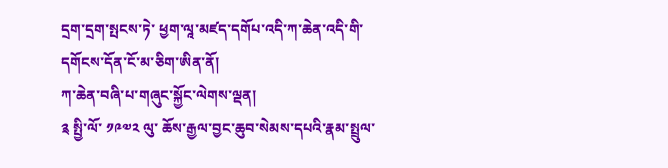དྲག་དྲག་སྤངས་ཏེ་ ཕྱག་ལཱ་མཛད་དགོཔ་འདི་ཀ་ཆེན་འདི་གི་དགོངས་དོན་ངོ་མ་ཅིག་ཨིན་ནོ།
ཀ་ཆེན་བཞི་པ་གཞུང་སྐྱོང་ལེགས་ལྡན།
༉ སྤྱི་ལོ་ ༡༩༧༢ ལུ་ ཆོས་རྒྱལ་བྱང་ཆུབ་སེམས་དཔའི་རྣམ་སྤྲུལ་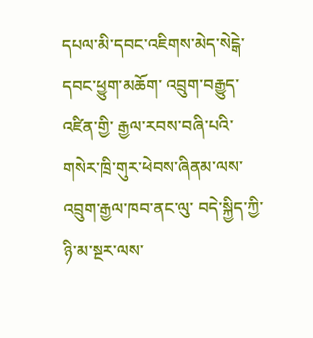དཔལ་མི་དབང་འཇིགས་མེད་སེངྒེ་དབང་ཕྱུག་མཆོག་ འབྲུག་བརྒྱུད་འཛིན་གྱི་ རྒྱལ་རབས་བཞི་པའི་གསེར་ཁྲི་གུར་ཕེབས་ཞིནམ་ལས་ འབྲུག་རྒྱལ་ཁབ་ནང་ལུ་ བདེ་སྐྱིད་ཀྱི་ཉི་མ་སྔར་ལས་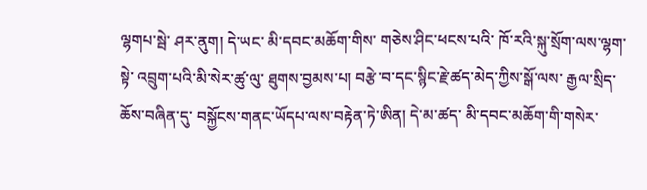ལྷགཔ་སྦེ་ ཤར་ནུག། དེ་ཡང་ མི་དབང་མཆོག་གིས་ གཅེས་ཤིང་ཕངས་པའི་ ཁོ་རའི་སྐུ་སྲོག་ལས་ལྷག་སྟེ་ འབྲུག་པའི་མི་སེར་ཚུ་ལུ་ ཐུགས་བྱམས་པ། བརྩེ་བ་དང་སྙིང་རྗེ་ཚད་མེད་ཀྱིས་སྒོ་ལས་ རྒྱལ་སྲིད་ཆོས་བཞིན་དུ་ བསྐྱོངས་གནང་ཡོདཔ་ལས་བརྟེན་ཏེ་ཨིན། དེ་མ་ཚད་ མི་དབང་མཆོག་གི་གསེར་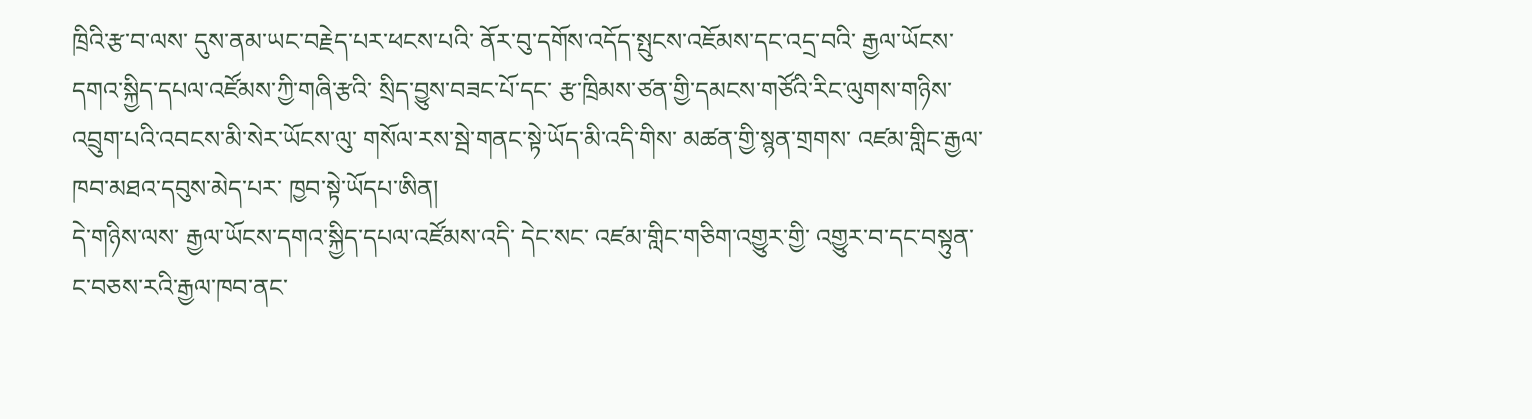ཁྲིའི་རྩ་བ་ལས་ དུས་ནམ་ཡང་བརྗེད་པར་ཕངས་པའི་ ནོར་བུ་དགོས་འདོད་སྤུངས་འཇོམས་དང་འདྲ་བའི་ རྒྱལ་ཡོངས་དགའ་སྐྱིད་དཔལ་འཛོམས་ཀྱི་གཞི་རྩའི་ སྲིད་བྱུས་བཟང་པོ་དང་ རྩ་ཁྲིམས་ཙན་གྱི་དམངས་གཙོའི་རིང་ལུགས་གཉིས་ འབྲུག་པའི་འབངས་མི་སེར་ཡོངས་ལུ་ གསོལ་རས་སྦེ་གནང་སྟེ་ཡོད་མི་འདི་གིས་ མཚན་གྱི་སྙན་གྲགས་ འཛམ་གླིང་རྒྱལ་ཁབ་མཐའ་དབུས་མེད་པར་ ཁྱབ་སྟེ་ཡོདཔ་ཨིན།
དེ་གཉིས་ལས་ རྒྱལ་ཡོངས་དགའ་སྐྱིད་དཔལ་འཛོམས་འདི་ དེང་སང་ འཛམ་གླིང་གཅིག་འགྱུར་གྱི་ འགྱུར་བ་དང་བསྟུན་ ང་བཅས་རའི་རྒྱལ་ཁབ་ནང་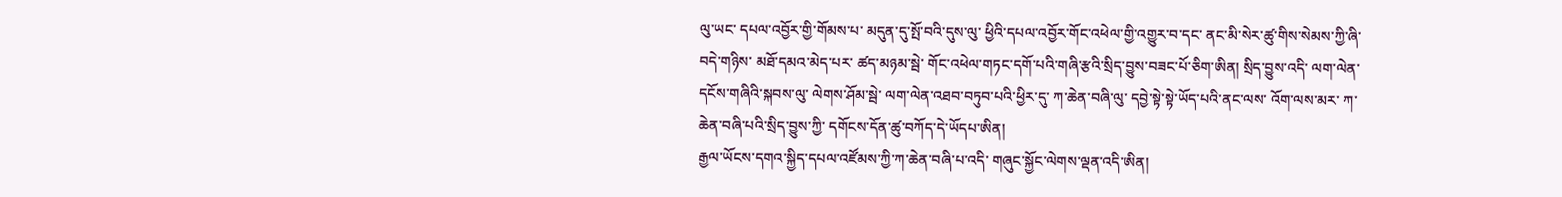ལུ་ཡང་ དཔལ་འབྱོར་གྱི་གོམས་པ་ མདུན་དུ་སྤོ་བའི་དུས་ལུ་ ཕྱིའི་དཔལ་འབྱོར་གོང་འཕེལ་གྱི་འགྱུར་བ་དང་ ནང་མི་སེར་ཚུ་གིས་སེམས་ཀྱི་ཞི་བདེ་གཉིས་ མཐོ་དམའ་མེད་པར་ ཚད་མཉམ་སྦེ་ གོང་འཕེལ་གཏང་དགོ་པའི་གཞི་རྩའི་སྲིད་བྱུས་བཟང་པོ་ཅིག་ཨིན། སྲིད་བྱུས་འདི་ ལག་ལེན་དངོས་གཞིའི་སྐབས་ལུ་ ལེགས་ཤོམ་སྦེ་ ལག་ལེན་འཐབ་བཏུབ་པའི་ཕྱིར་དུ་ ཀ་ཆེན་བཞི་ལུ་ དབྱེ་སྟེ་སྟེ་ཡོད་པའི་ནང་ལས་ འོག་ལས་མར་ ཀ་ཆེན་བཞི་པའི་སྲིད་བྱུས་ཀྱི་ དགོངས་དོན་ཚུ་བཀོད་དེ་ཡོདཔ་ཨིན།
རྒྱལ་ཡོངས་དགའ་སྐྱིད་དཔལ་འཛོམས་ཀྱི་ཀ་ཆེན་བཞི་པ་འདི་ གཞུང་སྐྱོང་ལེགས་ལྡན་འདི་ཨིན།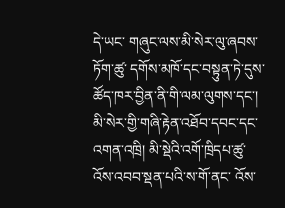དེ་ཡང་ གཞུང་ལས་མི་སེར་ལུ་ཞབས་ཏོག་ཚུ་ དགོས་མཁོ་དང་བསྟུན་ཏེ་དུས་ཚོད་ཁར་བྱིན་ནི་གི་ལམ་ལུགས་དང་། མི་སེར་གྱི་གཞི་རྟེན་འཐོབ་དབང་དང་འགན་འཁྲི། མི་སྡེའི་འགོ་ཁྲིདཔ་ཚུ་ འོས་འབབ་སྡན་པའི་ས་གོ་ནང་ འོས་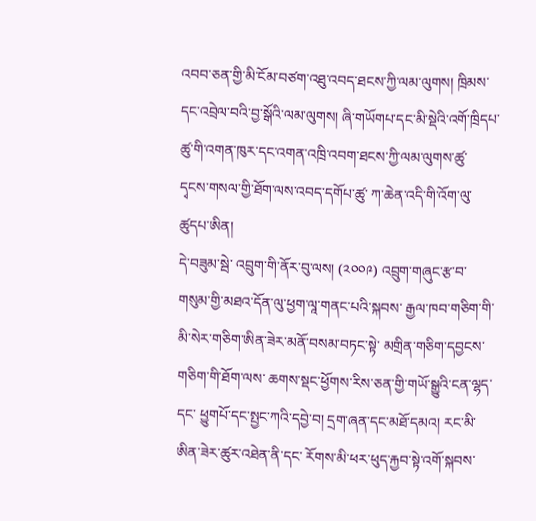འབབ་ཅན་གྱི་མི་ངོམ་བཙག་འཐུ་འབད་ཐངས་ཀྱི་ལམ་ལུགས། ཁྲིམས་དང་འབྲེལ་བའི་བྱ་སྒོའི་ལམ་ལུགས། ཞི་གཡོགཔ་དང་མི་སྡེའི་འགོ་ཁྲིདཔ་ཚུ་གི་འགན་ཁུར་དང་འགན་འཁྲི་འབག་ཐངས་ཀྱི་ལམ་ལུགས་ཚུ་ དྭངས་གསལ་གྱི་ཐོག་ལས་འབད་དགོཔ་ཚུ་ ཀ་ཆེན་འདི་གི་འོག་ལུ་ཚུདཔ་ཨིན།
དེ་བཟུམ་སྦེ་ འབྲུག་གི་ནོར་བུ་ལས། (༢༠༠༩) འབྲུག་གཞུང་རྩ་བ་གསུམ་གྱི་མཐའ་དོན་ལུ་ཕྱག་ལཱ་གནང་པའི་སྐབས་ རྒྱལ་ཁབ་གཅིག་གི་མི་སེར་གཅིག་ཨིན་ཟེར་མནོ་བསམ་བཏང་སྟེ་ མགྲིན་གཅིག་དབྱངས་གཅིག་གི་ཐོག་ལས་ ཆགས་སྡང་ཕྱོགས་རིས་ཅན་གྱི་གཡོ་སྒྱུའི་ངན་ལྷད་དང་ ཕྱུགཔོ་དང་སྤྱང་ཀའི་དབྱེ་བ། དྲག་ཞན་དང་མཐོ་དམའ། རང་མི་ཨིན་ཟེར་ཚུར་འཐེན་ནི་དང་ རོགས་མི་ཕར་ཕུད་རྐྱབ་སྟེ་འགོ་སྐབས་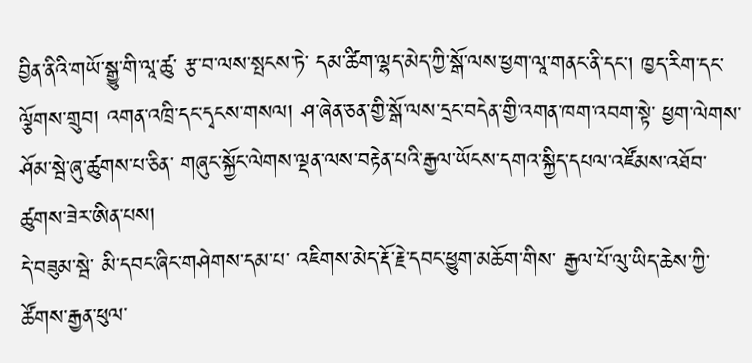བྱིན་ནིའི་གཡོ་སྒྱུ་གི་ལཱ་ཚུ་ རྩ་བ་ལས་སྤངས་ཏེ་ དམ་ཚིག་ལྷད་མེད་ཀྱི་སྒོ་ལས་ཕྱག་ལཱ་གནང་ནི་དང་། ཁྱད་རིག་དང་ལྕོགས་གྲུབ། འགན་འཁྲི་དང་དྭངས་གསལ། ཤ་ཞེན་ཅན་གྱི་སྒོ་ལས་དྲང་བདེན་གྱི་འགན་ཁག་འབག་སྟེ་ ཕྱག་ལེགས་ཤོམ་སྦེ་ཞུ་ཚུགས་པ་ཅིན་ གཞུང་སྐྱོང་ལེགས་ལྡན་ལས་བརྟེན་པའི་རྒྱལ་ཡོངས་དགའ་སྐྱིད་དཔལ་འཛོམས་འཐོབ་ཚུགས་ཟེར་ཨིན་པས།
དེ་བཟུམ་སྦེ་ མི་དབང་ཞིང་གཤེགས་དམ་པ་ འཇིགས་མེད་རྡོ་རྗེ་དབང་ཕྱུག་མཆོག་གིས་ རྒྱལ་པོ་ལུ་ཡིད་ཆེས་ཀྱི་ཚོགས་རྒྱན་ཕུལ་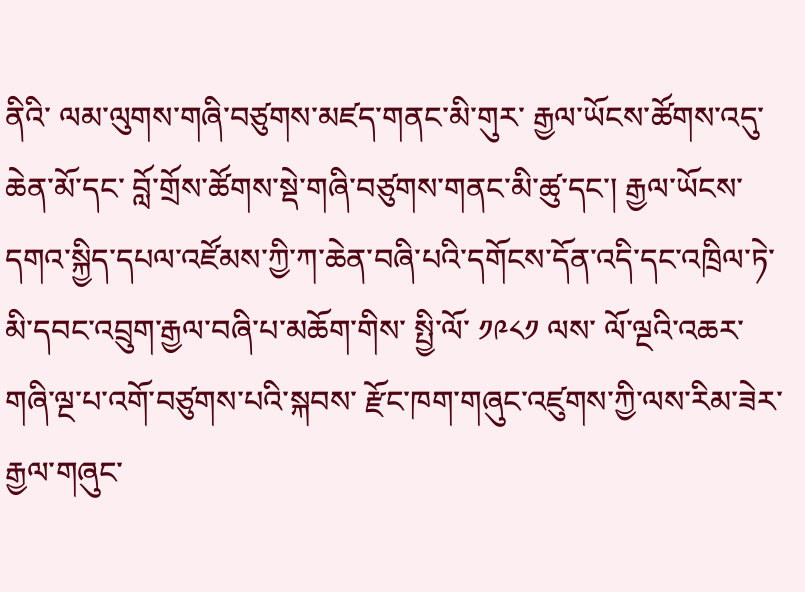ནིའི་ ལམ་ལུགས་གཞི་བཙུགས་མཛད་གནང་མི་གུར་ རྒྱལ་ཡོངས་ཚོགས་འདུ་ཆེན་མོ་དང་ བློ་གྲོས་ཚོགས་སྡེ་གཞི་བཙུགས་གནང་མི་ཚུ་དང་། རྒྱལ་ཡོངས་དགའ་སྐྱིད་དཔལ་འཛོམས་ཀྱི་ཀ་ཆེན་བཞི་པའི་དགོངས་དོན་འདི་དང་འཁྲིལ་ཏེ་ མི་དབང་འབྲུག་རྒྱལ་བཞི་པ་མཆོག་གིས་ སྤྱི་ལོ་ ༡༩༨༡ ལས་ ལོ་ལྔའི་འཆར་གཞི་ལྔ་པ་འགོ་བཙུགས་པའི་སྐབས་ རྫོང་ཁག་གཞུང་འཛུགས་ཀྱི་ལས་རིམ་ཟེར་ རྒྱལ་གཞུང་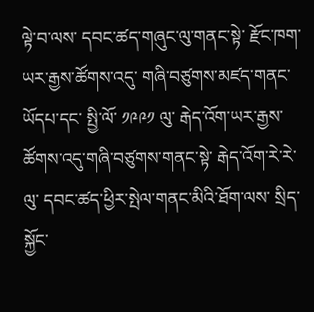ལྟེ་བ་ལས་ དབང་ཚད་གཞུང་ལུ་གནང་སྟེ་ རྫོང་ཁག་ཡར་རྒྱས་ཚོགས་འདུ་ གཞི་བཙུགས་མཛད་གནང་ཡོདཔ་དང་ སྤྱི་ལོ་ ༡༩༩༡ ལུ་ རྒེད་འོག་ཡར་རྒྱས་ཚོགས་འདུ་གཞི་བཙུགས་གནང་སྟེ་ རྒེད་འོག་རེ་རེ་ལུ་ དབང་ཚད་ཕྱིར་སྤེལ་གནང་མིའི་ཐོག་ལས་ སྲིད་སྐྱོང་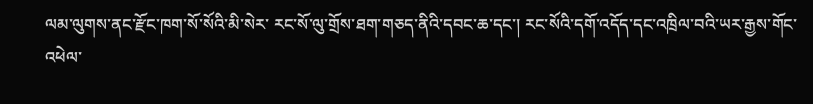ལམ་ལུགས་ནང་རྫོང་ཁག་སོ་སོའི་མི་སེར་ རང་སོ་ལུ་གྲོས་ཐག་གཅད་ནིའི་དབང་ཆ་དང་། རང་སོའི་དགོ་འདོད་དང་འཁྲིལ་བའི་ཡར་རྒྱས་གོང་འཕེལ་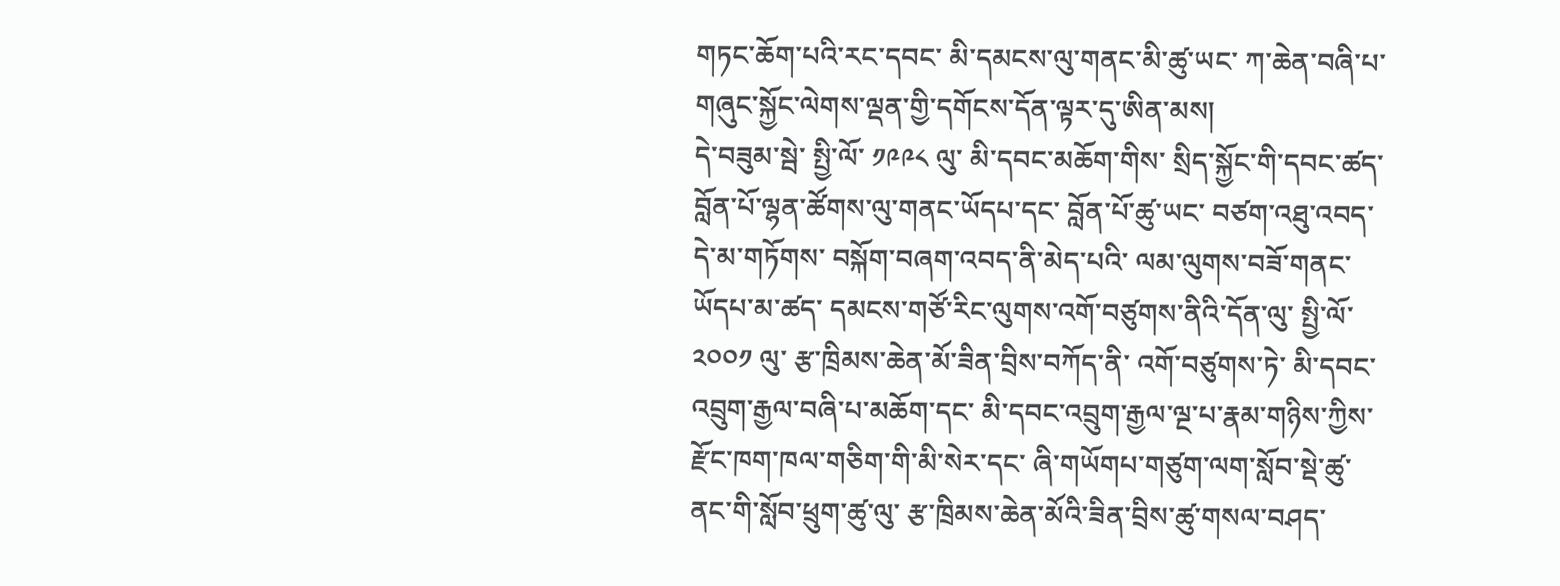གཏང་ཆོག་པའི་རང་དབང་ མི་དམངས་ལུ་གནང་མི་ཚུ་ཡང་ ཀ་ཆེན་བཞི་པ་གཞུང་སྐྱོང་ལེགས་ལྡན་གྱི་དགོངས་དོན་ལྟར་དུ་ཨིན་མས།
དེ་བཟུམ་སྦེ་ སྤྱི་ལོ་ ༡༩༩༨ ལུ་ མི་དབང་མཆོག་གིས་ སྲིད་སྐྱོང་གི་དབང་ཚད་ བློན་པོ་ལྷན་ཚོགས་ལུ་གནང་ཡོདཔ་དང་ བློན་པོ་ཚུ་ཡང་ བཙག་འཐུ་འབད་དེ་མ་གཏོགས་ བསྐོག་བཞག་འབད་ནི་མེད་པའི་ ལམ་ལུགས་བཟོ་གནང་ཡོདཔ་མ་ཚད་ དམངས་གཙོ་རིང་ལུགས་འགོ་བཙུགས་ནིའི་དོན་ལུ་ སྤྱི་ལོ་ ༢༠༠༡ ལུ་ རྩ་ཁྲིམས་ཆེན་མོ་ཟིན་བྲིས་བཀོད་ནི་ འགོ་བཙུགས་ཏེ་ མི་དབང་འབྲུག་རྒྱལ་བཞི་པ་མཆོག་དང་ མི་དབང་འབྲུག་རྒྱལ་ལྔ་པ་རྣམ་གཉིས་ཀྱིས་ རྫོང་ཁག་ཁལ་གཅིག་གི་མི་སེར་དང་ ཞི་གཡོགཔ་གཙུག་ལག་སློབ་སྡེ་ཚུ་ནང་གི་སློབ་ཕྲུག་ཚུ་ལུ་ རྩ་ཁྲིམས་ཆེན་མོའི་ཟིན་བྲིས་ཚུ་གསལ་བཤད་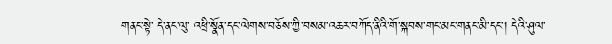གནང་སྟེ་ དེ་ནང་ལུ་ འཕྲི་སྣོན་དང་ལེགས་བཅོས་ཀྱི་བསམ་འཆར་བཀོད་ནིའི་གོ་སྐབས་གང་མང་གནང་མི་དང་། དེའི་ཤུལ་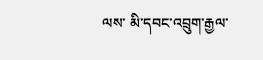ལས་ མི་དབང་འབྲུག་རྒྱལ་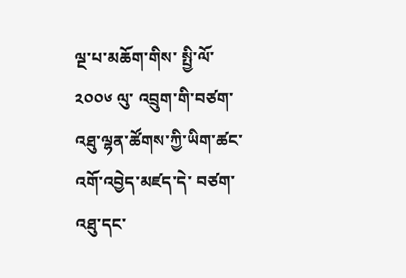ལྔ་པ་མཆོག་གིས་ སྤྱི་ལོ་ ༢༠༠༦ ལུ་ འབྲུག་གི་བཙག་འཐུ་ལྷན་ཚོགས་ཀྱི་ཡིག་ཚང་འགོ་འབྱེད་མཛད་དེ་ བཙག་འཐུ་དང་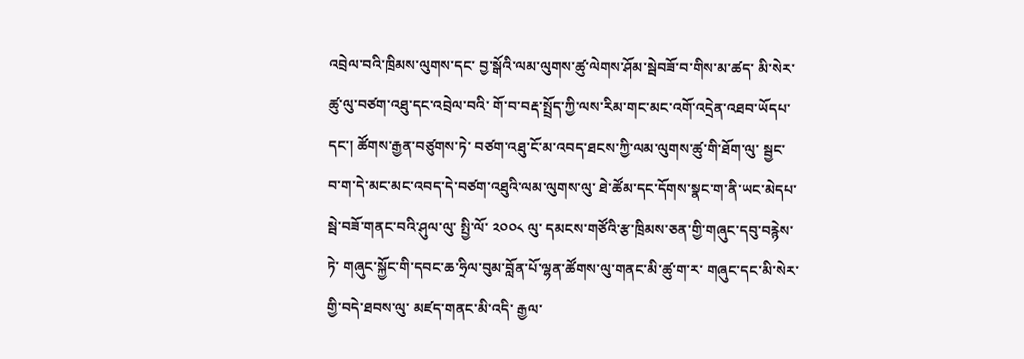འབྲེལ་བའི་ཁྲིམས་ལུགས་དང་ བྱ་སྒོའི་ལམ་ལུགས་ཚུ་ལེགས་ཤོམ་སྦེབཟོ་བ་གིས་མ་ཚད་ མི་སེར་ཚུ་ལུ་བཙག་འཐུ་དང་འབྲེལ་བའི་ གོ་བ་བརྡ་སྤྲོད་ཀྱི་ལས་རིམ་གང་མང་འགོ་འདྲེན་འཐབ་ཡོདཔ་དང་། ཚོགས་རྒྱན་བཙུགས་ཏེ་ བཙག་འཐུ་ངོ་མ་འབད་ཐངས་ཀྱི་ལམ་ལུགས་ཚུ་གི་ཐོག་ལུ་ སྦྱང་བ་ག་དེ་མང་མང་འབད་དེ་བཙག་འཐུའི་ལམ་ལུགས་ལུ་ ཐེ་ཚོམ་དང་དོགས་སྣང་ག་ནི་ཡང་མེདཔ་སྦེ་བཟོ་གནང་བའི་ཤུལ་ལུ་ སྤྱི་ལོ་ ༢༠༠༨ ལུ་ དམངས་གཙོའི་རྩ་ཁྲིམས་ཅན་གྱི་གཞུང་དབུ་བརྙེས་ཏེ་ གཞུང་སྐྱོང་གི་དབང་ཆ་ཧྲིལ་བུམ་བློན་པོ་ལྷན་ཚོགས་ལུ་གནང་མི་ཚུ་ག་ར་ གཞུང་དང་མི་སེར་གྱི་བདེ་ཐབས་ལུ་ མཛད་གནང་མི་འདི་ རྒྱལ་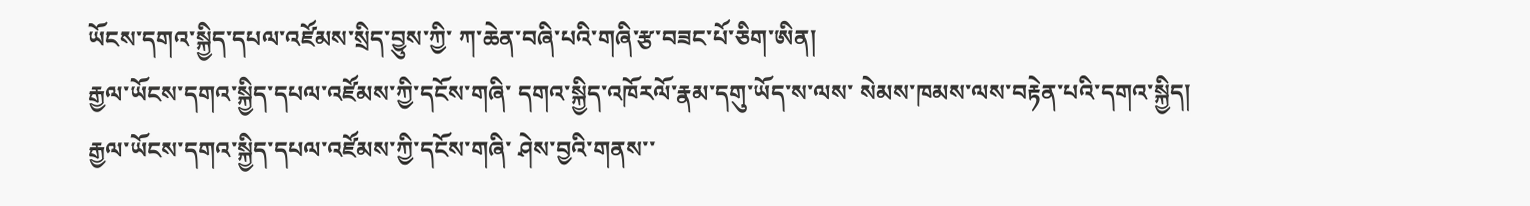ཡོངས་དགའ་སྐྱིད་དཔལ་འཛོམས་སྲིད་བྱུས་ཀྱི་ ཀ་ཆེན་བཞི་པའི་གཞི་རྩ་བཟང་པོ་ཅིག་ཨིན།
རྒྱལ་ཡོངས་དགའ་སྐྱིད་དཔལ་འཛོམས་ཀྱི་དངོས་གཞི་ དགའ་སྐྱིད་འཁོརལོ་རྣམ་དགུ་ཡོད་ས་ལས་ སེམས་ཁམས་ལས་བརྟེན་པའི་དགའ་སྐྱིད།
རྒྱལ་ཡོངས་དགའ་སྐྱིད་དཔལ་འཛོམས་ཀྱི་དངོས་གཞི་ ཤེས་བྱའི་གནས་་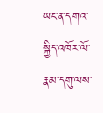ཡང་ན་དགའ་སྐྱིད་འཁོར་ལོ་རྣམ་དགུ་ལས་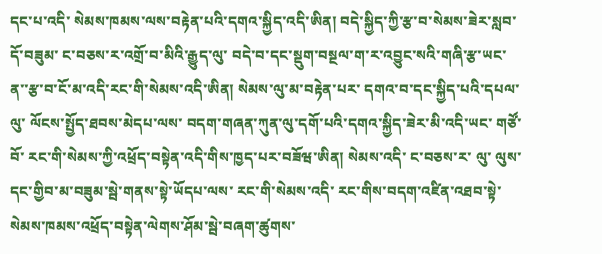དང་པ་འདི་ སེམས་ཁམས་ལས་བརྟེན་པའི་དགའ་སྐྱིད་འདི་ཨིན། བདེ་སྐྱིད་ཀྱི་རྩ་བ་སེམས་ཟེར་སླབ་དོ་བཟུམ་ ང་བཅས་ར་འགྲོ་བ་མིའི་རྒྱུད་ལུ་ བདེ་བ་དང་སྡུག་བསྔལ་ག་ར་འབྱུང་སའི་གཞི་རྩ་ཡང་ན་་རྩ་བ་ངོ་མ་འདི་རང་གི་སེམས་འདི་ཨིན། སེམས་ལུ་མ་བརྟེན་པར་ དགའ་བ་དང་སྐྱིད་པའི་དཔལ་ལུ་ ལོངས་སྤྱོད་ཐབས་མེདཔ་ལས་ བདག་གཞན་ཀུན་ལུ་དགོ་པའི་དགའ་སྐྱིད་ཟེར་མི་འདི་ཡང་ གཙོ་བོ་ རང་གི་སེམས་ཀྱི་འཕྲོད་བསྟེན་འདི་གིས་ཁྱད་པར་བཟོཝ་ཨིན། སེམས་འདི་ ང་བཅས་ར་ ལུ་ ལུས་དང་གྱིབ་མ་བཟུམ་སྦེ་གནས་སྟེ་ཡོདཔ་ལས་ རང་གི་སེམས་འདི་ རང་གིས་བདག་འཛིན་འཐབ་སྟེ་ སེམས་ཁམས་འཕྲོད་བསྟེན་ལེགས་ཤོམ་སྦེ་བཞག་ཚུགས་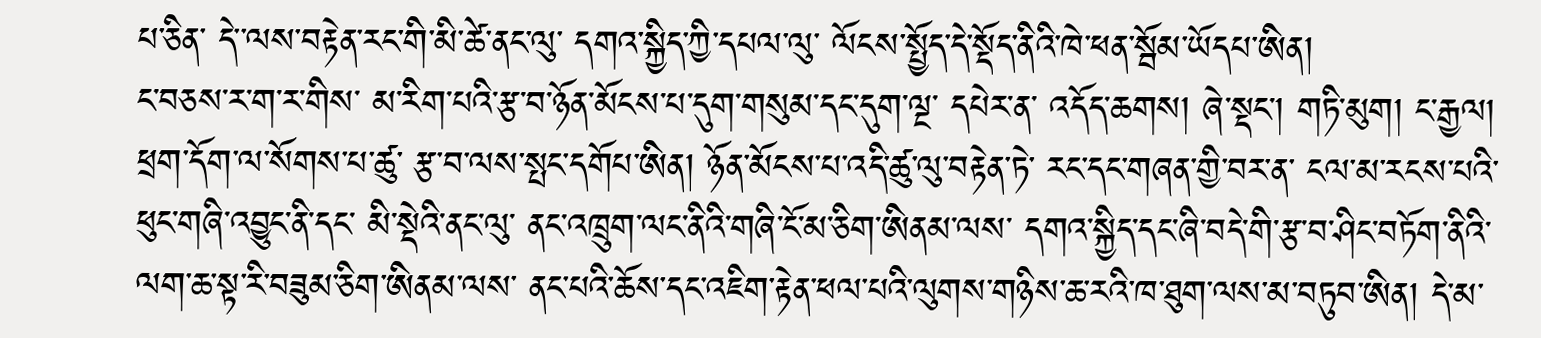པ་ཅིན་ དེ་་ལས་བརྟེན་རང་གི་མི་ཚེ་ནང་ལུ་ དགའ་སྐྱིད་ཀྱི་དཔལ་ལུ་ ལོངས་སྤྱོད་དེ་སྡོད་ནིའི་ཁེ་ཕན་སྦོམ་ཡོདཔ་ཨིན།
ང་བཅས་ར་ག་ར་གིས་ མ་རིག་པའི་རྩ་བ་ཉོན་མོངས་པ་དུག་གསུམ་དང་དུག་ལྔ་ དཔེར་ན་ འདོད་ཆགས། ཞེ་སྡང་། གཏི་མུག། ང་རྒྱལ། ཕྲག་དོག་ལ་སོགས་པ་ཚུ་ རྩ་བ་ལས་སྤང་དགོཔ་ཨིན། ཉོན་མོངས་པ་འདི་ཚུ་ལུ་བརྟེན་ཏེ་ རང་དང་གཞན་གྱི་བར་ན་ ངལ་མ་རངས་པའི་ཕུང་གཞི་འབྱུང་ནི་དང་ མི་སྡེའི་ནང་ལུ་ ནང་འཁྲུག་ལང་ནིའི་གཞི་ངོ་མ་ཅིག་ཨིནམ་ལས་ དགའ་སྐྱིད་དང་ཞི་བདེ་གི་རྩ་བ་ཤིང་བཏོག་ནིའི་ལག་ཆ་སྟ་རི་བཟུམ་ཅིག་ཨིནམ་ལས་ ནང་པའི་ཆོས་དང་འཇིག་རྟེན་ཕལ་པའི་ལུགས་གཉིས་ཆ་རའི་ཁ་ཐུག་ལས་མ་བཏུབ་ཨིན། དེ་མ་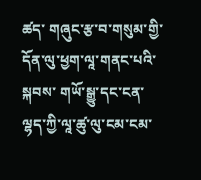ཚད་ གཞུང་རྩ་བ་གསུམ་གྱི་དོན་ལུ་ཕྱག་ལཱ་གནང་པའི་སྐབས་ གཡོ་སྒྱུ་དང་ངན་ལྷད་ཀྱི་ལཱ་ཚུ་ལུ་ངམ་ངམ་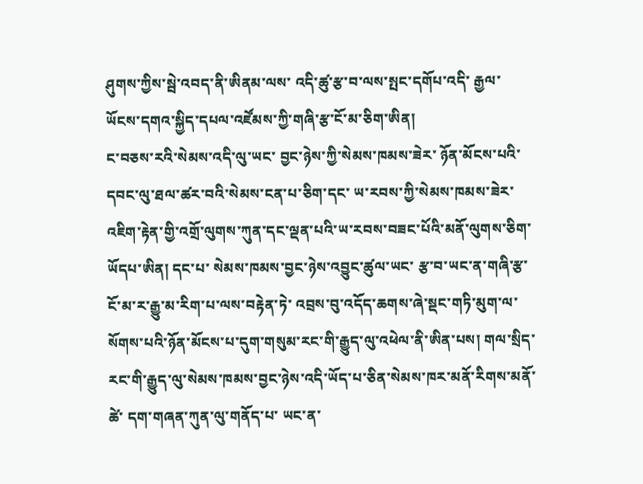ཤུགས་ཀྱིས་སྦེ་འབད་ནི་ཨིནམ་ལས་ འདི་ཚུ་རྩ་བ་ལས་སྤང་དགོཔ་འདི་ རྒྱལ་ཡོངས་དགའ་སྐྱིད་དཔལ་འཛོམས་ཀྱི་གཞི་རྩ་ངོ་མ་ཅིག་ཨིན།
ང་བཅས་རའི་སེམས་འདི་ལུ་ཡང་ བྱང་ཉེས་ཀྱི་སེམས་ཁམས་ཟེར་ ཉོན་མོངས་པའི་དབང་ལུ་ཐལ་ཚར་བའི་སེམས་ངན་པ་ཅིག་དང་ ཡ་རབས་ཀྱི་སེམས་ཁམས་ཟེར་ འཇིག་རྟེན་གྱི་འགྲོ་ལུགས་ཀུན་དང་ལྡན་པའི་ཡ་རབས་བཟང་པོའི་མནོ་ལུགས་ཅིག་ཡོདཔ་ཨིན། དང་པ་ སེམས་ཁམས་བྱང་ཉེས་འབྱུང་ཚུལ་ཡང་ རྩ་བ་ཡང་ན་གཞི་རྩ་ངོ་མ་ར་རྒྱུ་མ་རིག་པ་ལས་བརྟེན་ཏེ་ འབྲས་བུ་འདོད་ཆགས་ཞེ་སྡང་གཏི་མུག་ལ་སོགས་པའི་ཉོན་མོངས་པ་དུག་གསུམ་རང་གི་རྒྱུད་ལུ་འཕེལ་ནི་ཨིན་པས། གལ་སྲིད་རང་གི་རྒྱུད་ལུ་སེམས་ཁམས་བྱང་ཉེས་འདི་ཡོད་པ་ཅིན་སེམས་ཁར་མནོ་རིགས་མནོ་ཚེ་ དག་གཞན་ཀུན་ལུ་གནོད་པ་ ཡང་ན་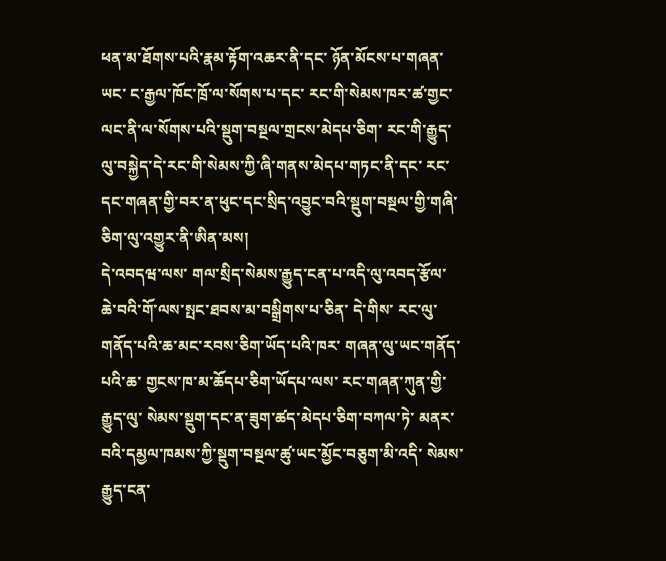ཕན་མ་ཐོགས་པའི་རྣམ་རྟོག་འཆར་ནི་དང་ ཉོན་མོངས་པ་གཞན་ཡང་ ང་རྒྱལ་ཁོང་ཁྲོ་ལ་སོགས་པ་དང་ རང་གི་སེམས་ཁར་ཚ་གྱང་ལང་ནི་ལ་སོགས་པའི་སྡུག་བསྔལ་གྲངས་མེདཔ་ཅིག་ རང་གི་རྒྱུད་ལུ་བསྐྱེད་དེ་རང་གི་སེམས་ཀྱི་ཞི་གནས་མེདཔ་གཏང་ནི་དང་ རང་དང་གཞན་གྱི་བར་ན་ཕུང་དང་སྲིད་འབྱུང་བའི་སྡུག་བསྔལ་གྱི་གཞི་ཅིག་ལུ་འགྱུར་ནི་ཨིན་མས།
དེ་འབདཝ་ལས་ གལ་སྲིད་སེམས་རྒྱུད་ངན་པ་འདི་ལུ་འབད་རྩོལ་ཆེ་བའི་གོ་ལས་སྤང་ཐབས་མ་བསྒྲིགས་པ་ཅིན་ དེ་གིས་ རང་ལུ་གནོད་པའི་ཆ་མང་རབས་ཅིག་ཡོད་པའི་ཁར་ གཞན་ལུ་ཡང་གནོད་པའི་ཆ་ གྱངས་ཁ་མ་ཆོདཔ་ཅིག་ཡོདཔ་ལས་ རང་གཞན་ཀུན་གྱི་རྒྱུད་ལུ་ སེམས་སྡུག་དང་ན་ཟུག་ཚད་མེདཔ་ཅིག་བཀལ་ཏེ་ མནར་བའི་དམྱལ་ཁམས་ཀྱི་སྡུག་བསྔལ་ཚུ་ཡང་མྱོང་བཅུག་མི་འདི་ སེམས་རྒྱུད་ངན་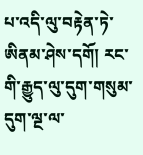པ་འདི་ལུ་བརྟེན་ཏེ་ཨིནམ་ཤེས་དགོ། རང་གི་རྒྱུད་ལུ་དུག་གསུམ་དུག་ལྔ་ལ་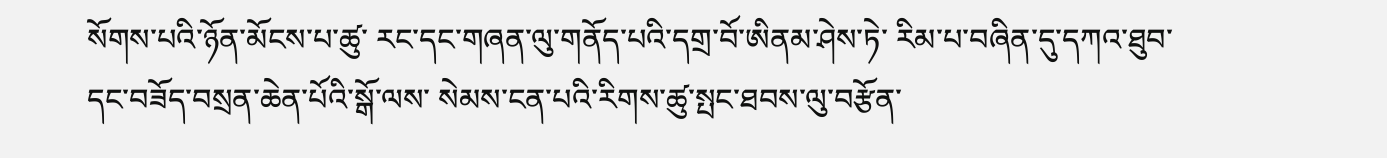སོགས་པའི་ཉོན་མོངས་པ་ཚུ་ རང་དང་གཞན་ལུ་གནོད་པའི་དགྲ་བོ་ཨིནམ་ཤེས་ཏེ་ རིམ་པ་བཞིན་དུ་དཀའ་ཐུབ་དང་བཟོད་བསྲན་ཆེན་པོའི་སྒོ་ལས་ སེམས་ངན་པའི་རིགས་ཚུ་སྤང་ཐབས་ལུ་བརྩོན་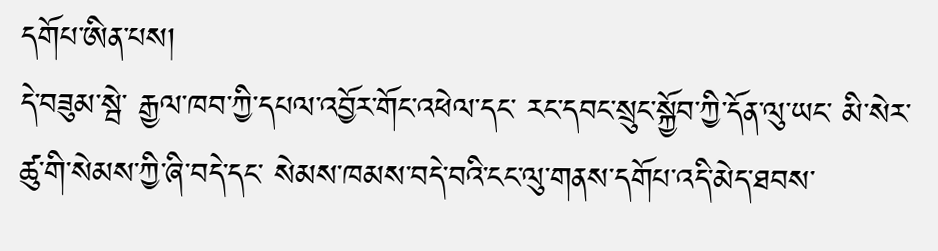དགོཔ་ཨིན་པས།
དེ་བཟུམ་སྦེ་ རྒྱལ་ཁབ་ཀྱི་དཔལ་འབྱོར་གོང་འཕེལ་དང་ རང་དབང་སྲུང་སྐྱོབ་ཀྱི་དོན་ལུ་ཡང་ མི་སེར་ཚུ་གི་སེམས་ཀྱི་ཞི་བདེ་དང་ སེམས་ཁམས་བདེ་བའི་ངང་ལུ་གནས་དགོཔ་འདི་མེད་ཐབས་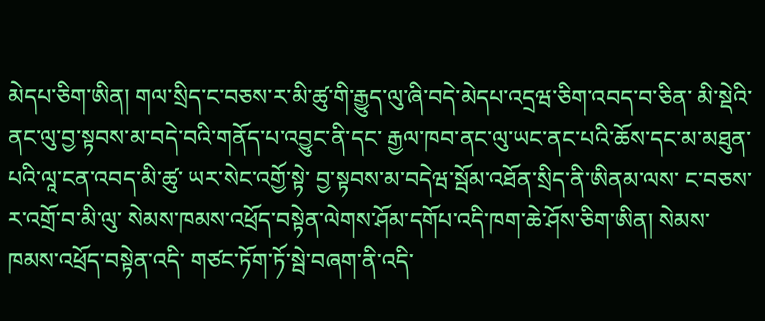མེདཔ་ཅིག་ཨིན། གལ་སྲིད་ང་བཅས་ར་མི་ཚུ་གི་རྒྱུད་ལུ་ཞི་བདེ་མེདཔ་འདྲཝ་ཅིག་འབད་བ་ཅིན་ མི་སྡེའི་ནང་ལུ་བྱ་སྟབས་མ་བདེ་བའི་གནོད་པ་འབྱུང་ནི་དང་ རྒྱལ་ཁབ་ནང་ལུ་ཡང་ནང་པའི་ཆོས་དང་མ་མཐུན་པའི་ལཱ་ངན་འབད་མི་ཚུ་ ཡར་སེང་འགྱོ་སྟེ་ བྱ་སྟབས་མ་བདེཝ་སྦོམ་འཐོན་སྲིད་ནི་ཨིནམ་ལས་ ང་བཅས་ར་འགྲོ་བ་མི་ལུ་ སེམས་ཁམས་འཕྲོད་བསྟེན་ལེགས་ཤོམ་དགོཔ་འདི་ཁག་ཆེ་ཤོས་ཅིག་ཨིན། སེམས་ཁམས་འཕྲོད་བསྟེན་འདི་ གཙང་ཏོག་ཏོ་སྦེ་བཞག་ནི་འདི་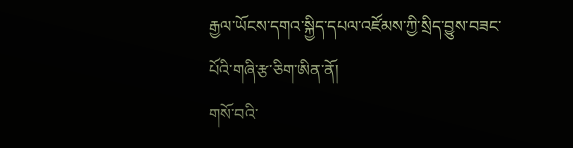རྒྱལ་ཡོངས་དགའ་སྐྱིད་དཔལ་འཛོམས་ཀྱི་སྲིད་བྱུས་བཟང་པོའི་གཞི་རྩ་ཅིག་ཨིན་ནོ།
གསོ་བའི་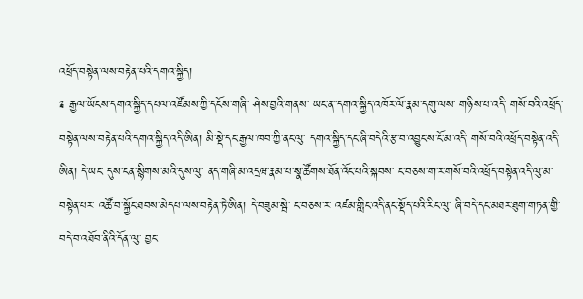འཕྲོད་བསྟེན་ལས་བརྟེན་པའི་དགའ་སྐྱིད།
༉ རྒྱལ་ཡོངས་དགའ་སྐྱིད་དཔལ་འཛོམས་ཀྱི་དངོས་གཞི་ ཤེས་བྱའི་གནས་ ཡང་ན་་དགའ་སྐྱིད་འཁོར་ལོ་རྣམ་དགུ་ལས་ གཉིས་པ་འདི་ གསོ་བའི་འཕྲོད་བསྟེན་ལས་བརྟེན་པའི་དགའ་སྐྱིད་འདི་ཨིན། མི་སྡེ་དང་རྒྱལ་ཁབ་ཀྱི་ནང་ལུ་ དགའ་སྐྱིད་དང་ཞི་བདེའི་རྩ་བ་འབྱུང་ས་ངོ་མ་འདི་ གསོ་བའི་འཕྲོད་བསྟེན་འདི་ཨིན། དེ་ཡང་ དུས་ངན་སྙིགས་མའི་དུས་ལུ་ ནད་གཞི་མ་འདྲཝ་རྣམ་པ་སྣ་ཚོགས་ཐོན་འོང་པའི་སྐབས་ ང་བཅས་ག་ར་གསོ་བའི་འཕྲོད་བསྟེན་འདི་ལུ་མ་བསྟེན་པར་ འཚོ་བ་སྐྱོང་ཐབས་མེདཔ་ལས་བརྟེན་ཏེ་ཨིན། དེ་བཟུམ་སྦེ་ ང་བཅས་ར་ འཛམ་གླིང་འདི་ནང་སྡོད་པའི་རིང་ལུ་ ཞི་བདེ་དང་མཐར་ཐུག་གཏན་གྱི་བདེ་བ་འཐོབ་ནིའི་དོན་ལུ་ བྱང་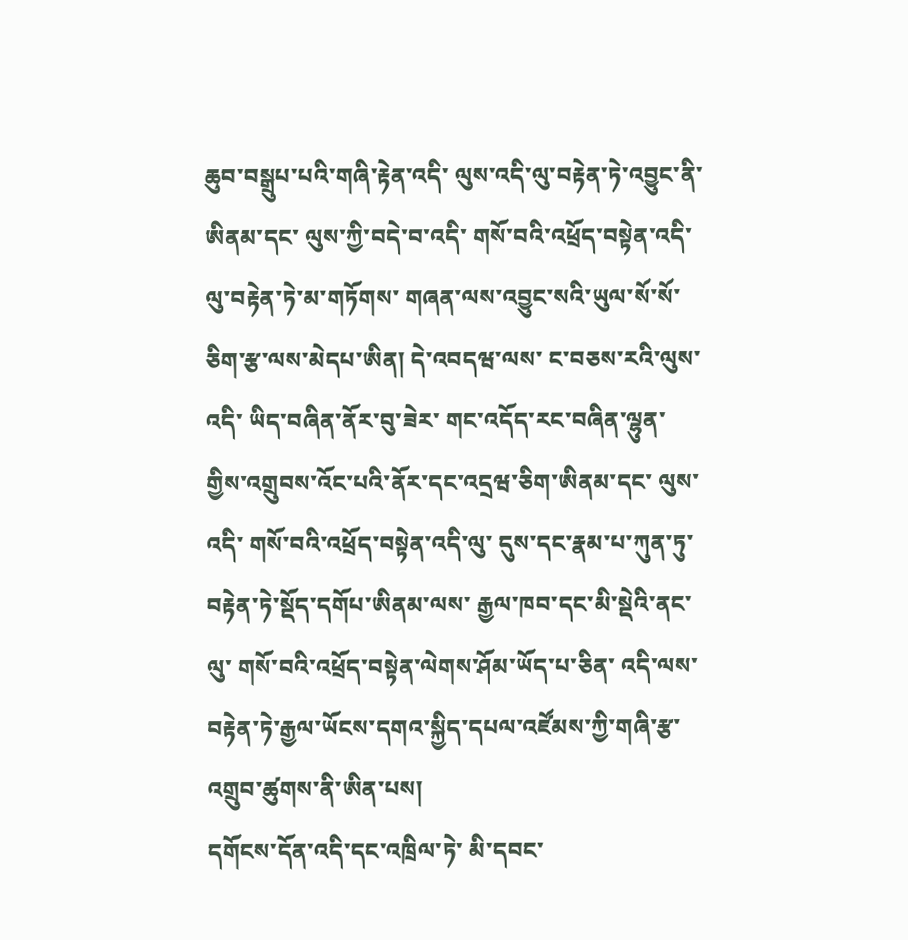ཆུབ་བསྒྲུཔ་པའི་གཞི་རྟེན་འདི་ ལུས་འདི་ལུ་བརྟེན་ཏེ་འབྱུང་ནི་ཨིནམ་དང་ ལུས་ཀྱི་བདེ་བ་འདི་ གསོ་བའི་འཕྲོད་བསྟེན་འདི་ལུ་བརྟེན་ཏེ་མ་གཏོགས་ གཞན་ལས་འབྱུང་སའི་ཡུལ་སོ་སོ་ཅིག་རྩ་ལས་མེདཔ་ཨིན། དེ་འབདཝ་ལས་ ང་བཅས་རའི་ལུས་འདི་ ཡིད་བཞིན་ནོར་བུ་ཟེར་ གང་འདོད་རང་བཞིན་ལྷུན་གྱིས་འགྲུབས་འོང་པའི་ནོར་དང་འདྲཝ་ཅིག་ཨིནམ་དང་ ལུས་འདི་ གསོ་བའི་འཕྲོད་བསྟེན་འདི་ལུ་ དུས་དང་རྣམ་པ་ཀུན་ཏུ་བརྟེན་ཏེ་སྡོད་དགོཔ་ཨིནམ་ལས་ རྒྱལ་ཁབ་དང་མི་སྡེའི་ནང་ལུ་ གསོ་བའི་འཕྲོད་བསྟེན་ལེགས་ཤོམ་ཡོད་པ་ཅིན་ འདི་ལས་བརྟེན་ཏེ་རྒྱལ་ཡོངས་དགའ་སྐྱིད་དཔལ་འཛོམས་ཀྱི་གཞི་རྩ་འགྲུབ་ཚུགས་ནི་ཨིན་པས།
དགོངས་དོན་འདི་དང་འཁྲིལ་ཏེ་ མི་དབང་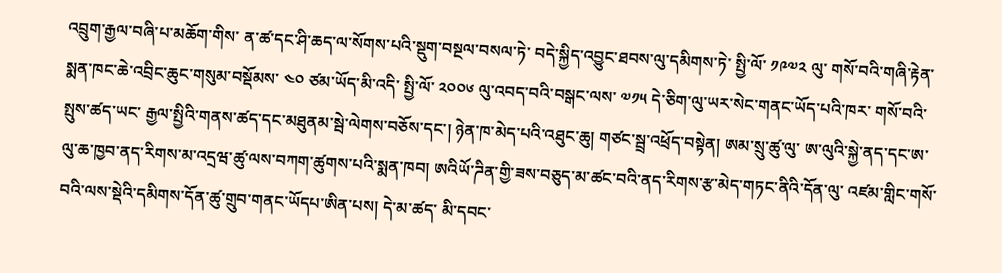འབྲུག་རྒྱལ་བཞི་པ་མཆོག་གིས་ ན་ཚ་དང་ཤི་ཆད་ལ་སོགས་པའི་སྡུག་བསྔལ་བསལ་ཏེ་ བདེ་སྐྱིད་འབྱུང་ཐབས་ལུ་དམིགས་ཏེ་ སྤྱི་ལོ་ ༡༩༧༢ ལུ་ གསོ་བའི་གཞི་རྟེན་སྨན་ཁང་ཆེ་འབྲིང་ཆུང་གསུམ་བསྡོམས་ ༤༠ ཙམ་ཡོད་མི་འདི་ སྤྱི་ལོ་ ༢༠༠༦ ལུ་འབད་བའི་བསྒང་ལས་ ༧༡༥ དེ་ཅིག་ལུ་ཡར་སེང་གནང་ཡོད་པའི་ཁར་ གསོ་བའི་སྤུས་ཚད་ཡང་ རྒྱལ་སྤྱིའི་གནས་ཚད་དང་མཐུནམ་སྦེ་ལེགས་བཅོས་དང་། ཉེན་ཁ་མེད་པའི་འཐུང་ཆུ། གཙང་སྦྲ་འཕྲོད་བསྟེན། ཨམ་སྲུ་ཚུ་ལུ་ ཨ་ལུའི་སྐྱེ་ནད་དང་ཨ་ལུ་ཆ་ཁྱབ་ནད་རིགས་མ་འདྲཝ་ཚུ་ལས་བཀག་ཚུགས་པའི་སྨན་ཁབ། ཨའིཡོ་ཌིན་གྱི་ཟས་བཅུད་མ་ཚང་བའི་ནད་རིགས་རྩ་མེད་གཏང་ནིའི་དོན་ལུ་ འཛམ་གླིང་གསོ་བའི་ལས་སྡེའི་དམིགས་དོན་ཚུ་གྲུབ་གནང་ཡོདཔ་ཨིན་པས། དེ་མ་ཚད་ མི་དབང་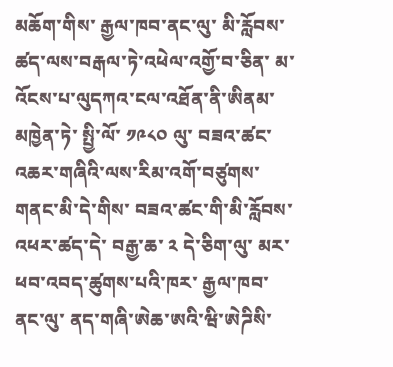མཆོག་གིས་ རྒྱལ་ཁབ་ནང་ལུ་ མི་རློབས་ཚད་ལས་བརྒལ་ཏེ་འཕེལ་འགྱོ་བ་ཅིན་ མ་འོངས་པ་ལུདཀའ་ངལ་འཐོན་ནི་ཨིནམ་མཁྱེན་ཏེ་ སྤྱི་ལོ་ ༡༩༨༠ ལུ་ བཟའ་ཚང་འཆར་གཞིའི་ལས་རིམ་འགོ་བཙུགས་གནང་མི་དེ་གིས་ བཟའ་ཚང་གི་མི་རློབས་འཕར་ཚད་དེ་ བརྒྱ་ཆ་ ༢ དེ་ཅིག་ལུ་ མར་ཕབ་འབད་ཚུགས་པའི་ཁར་ རྒྱལ་ཁབ་ནང་ལུ་ ནད་གཞི་ཨེཆ་ཨའི་ཝི་ཨེཌིསི་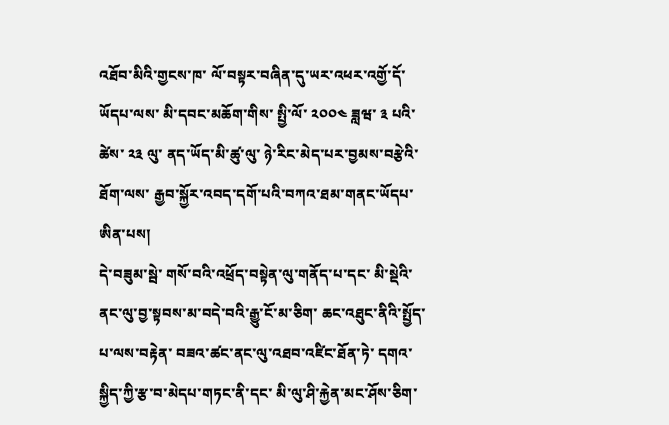འཐོབ་མིའི་གྱངས་ཁ་ ལོ་བསྟར་བཞིན་དུ་ཡར་འཕར་འགྱོ་དོ་ཡོདཔ་ལས་ མི་དབང་མཆོག་གིས་ སྤྱི་ལོ་ ༢༠༠༤ ཟླཝ་ ༣ པའི་ཚེས་ ༢༣ ལུ་ ནད་ཡོད་མི་ཚུ་ལུ་ ཉེ་རིང་མེད་པར་བྱམས་བརྩེའི་ཐོག་ལས་ རྒྱབ་སྐྱོར་འབད་དགོ་པའི་བཀའ་ཐམ་གནང་ཡོདཔ་ཨིན་པས།
དེ་བཟུམ་སྦེ་ གསོ་བའི་འཕྲོད་བསྟེན་ལུ་གནོད་པ་དང་ མི་སྡེའི་ནང་ལུ་བྱ་སྟབས་མ་བདེ་བའི་རྒྱུ་ངོ་མ་ཅིག་ ཆང་འཐུང་ནིའི་སྤྱོད་པ་ལས་བརྟེན་ བཟའ་ཚང་ནང་ལུ་འཐབ་འཛིང་ཐོན་ཏེ་ དགའ་སྐྱིད་ཀྱི་རྩ་བ་མེདཔ་གཏང་ནི་དང་ མི་ལུ་ཤི་རྐྱེན་མང་ཤོས་ཅིག་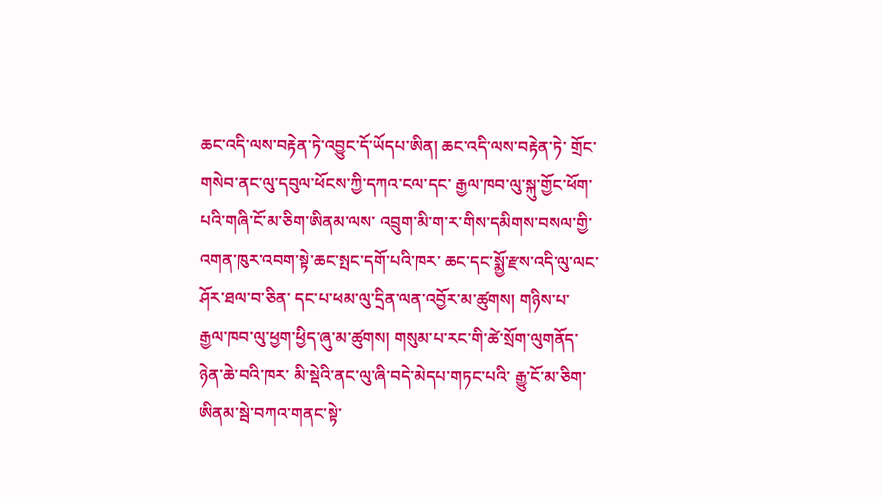ཆང་འདི་ལས་བརྟེན་ཏེ་འབྱུང་དོ་ཡོདཔ་ཨིན། ཆང་འདི་ལས་བརྟེན་ཏེ་ གྲོང་གསེབ་ནང་ལུ་དབུལ་ཕོངས་ཀྱི་དཀའ་ངལ་དང་ རྒྱལ་ཁབ་ལུ་སྐུ་གྱོང་ཕོག་པའི་གཞི་ངོ་མ་ཅིག་ཨིནམ་ལས་ འབྲུག་མི་ག་ར་གིས་དམིགས་བསལ་གྱི་འགན་ཁུར་འབག་སྟེ་ཆང་སྤང་དགོ་པའི་ཁར་ ཆང་དང་སྨྱོ་རྫས་འདི་ལུ་ལང་ཤོར་ཐལ་བ་ཅིན་ དང་པ་ཕམ་ལུ་དྲིན་ལན་འབྱོར་མ་ཚུགས། གཉིས་པ་ རྒྱལ་ཁབ་ལུ་ཕྱག་ཕྱིད་ཞུ་མ་ཚུགས། གསུམ་པ་རང་གི་ཚེ་སྲོག་ལུགནོད་ཉེན་ཆེ་བའི་ཁར་ མི་སྡེའི་ནང་ལུ་ཞི་བདེ་མེདཔ་གཏང་པའི་ རྒྱུ་ངོ་མ་ཅིག་ཨིནམ་སྦེ་བཀའ་གནང་སྟེ་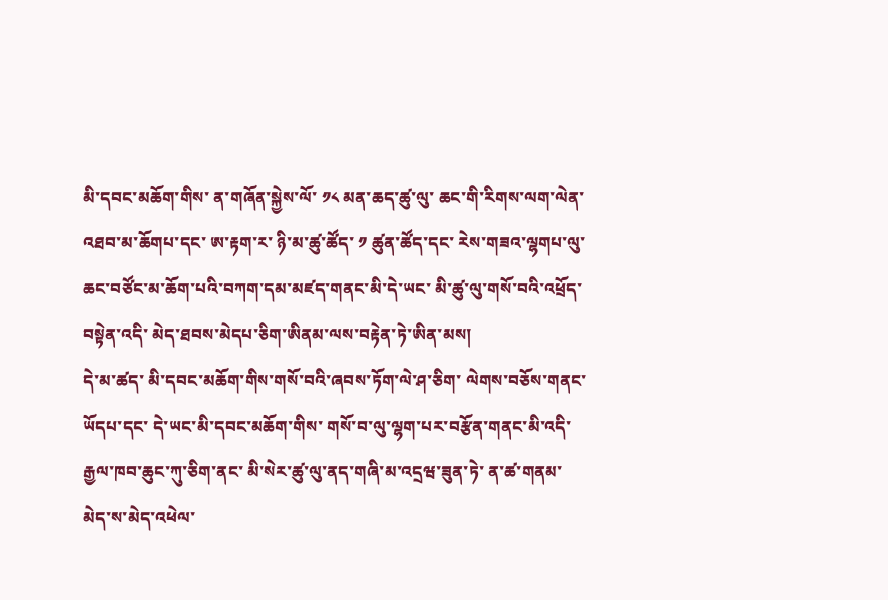མི་དབང་མཆོག་གིས་ ན་གཞོན་སྐྱེས་ལོ་ ༡༨ མན་ཆད་ཚུ་ལུ་ ཆང་གི་རིགས་ལག་ལེན་འཐབ་མ་ཆོགཔ་དང་ ཨ་རྟག་ར་ ཉི་མ་ཚུ་ཚོད་ ༡ ཚུན་ཚོད་དང་ རེས་གཟའ་ལྷགཔ་ལུ་ ཆང་བཙོང་མ་ཆོག་པའི་བཀག་དམ་མཛད་གནང་མི་དེ་ཡང་ མི་ཚུ་ལུ་གསོ་བའི་འཕྲོད་བསྟེན་འདི་ མེད་ཐབས་མེདཔ་ཅིག་ཨིནམ་ལས་བརྟེན་ཏེ་ཨིན་མས།
དེ་མ་ཚད་ མི་དབང་མཆོག་གིས་གསོ་བའི་ཞབས་ཏོག་ལེ་ཤ་ཅིག་ ལེགས་བཅོས་གནང་ཡོདཔ་དང་ དེ་ཡང་མི་དབང་མཆོག་གིས་ གསོ་བ་ལུ་ལྷག་པར་བརྩོན་གནང་མི་འདི་ རྒྱལ་ཁབ་ཆུང་ཀུ་ཅིག་ནང་ མི་སེར་ཚུ་ལུ་ནད་གཞི་མ་འདྲཝ་ཟུན་ཏེ་ ན་ཚ་གནམ་མེད་ས་མེད་འཕེལ་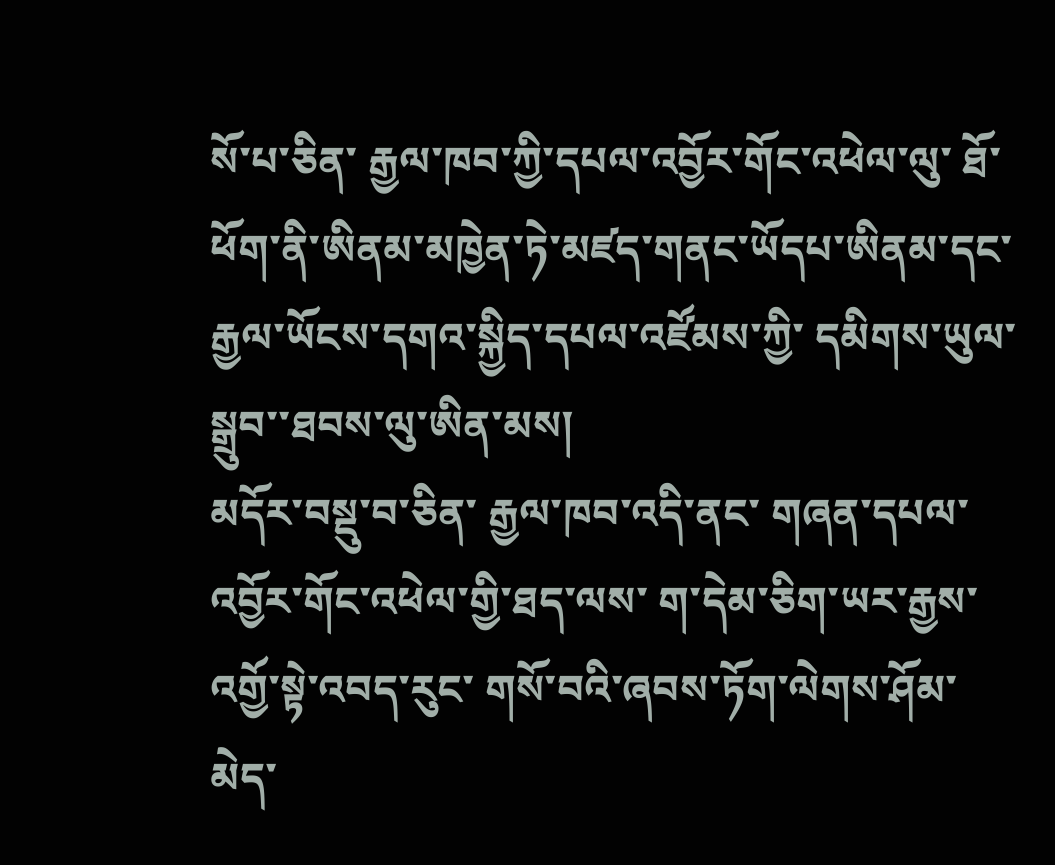སོ་པ་ཅིན་ རྒྱལ་ཁབ་ཀྱི་དཔལ་འབྱོར་གོང་འཕེལ་ལུ་ ཐོ་ཕོག་ནི་ཨིནམ་མཁྱེན་ཏེ་མཛད་གནང་ཡོདཔ་ཨིནམ་དང་ རྒྱལ་ཡོངས་དགའ་སྐྱིད་དཔལ་འཛོམས་ཀྱི་ དམིགས་ཡུལ་སྒྲུབ་་ཐབས་ལུ་ཨིན་མས།
མདོར་བསྡུ་བ་ཅིན་ རྒྱལ་ཁབ་འདི་ནང་ གཞན་དཔལ་འབྱོར་གོང་འཕེལ་གྱི་ཐད་ལས་ ག་དེམ་ཅིག་ཡར་རྒྱས་འགྱོ་སྟེ་འབད་རུང་ གསོ་བའི་ཞབས་ཏོག་ལེགས་ཤོམ་མེད་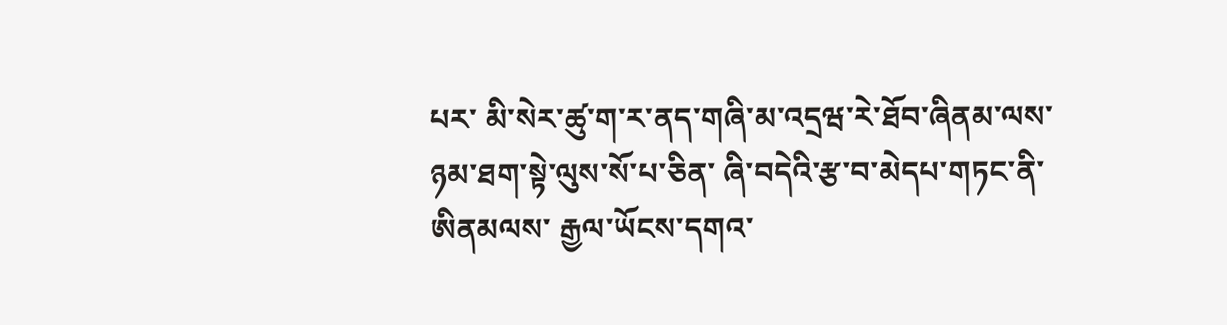པར་ མི་སེར་ཚུ་ག་ར་ནད་གཞི་མ་འདྲཝ་རེ་ཐོབ་ཞིནམ་ལས་ ཉམ་ཐག་སྟེ་ལུས་སོ་པ་ཅིན་ ཞི་བདེའི་རྩ་བ་མེདཔ་གཏང་ནི་ཨིནམལས་ རྒྱལ་ཡོངས་དགའ་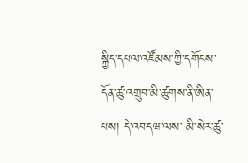སྐྱིད་དཔལ་འཛོམས་ཀྱི་དགོངས་དོན་ཚུ་འགྲུབ་མི་ཚུགས་ནི་ཨིན་པས། དེ་འབདཝ་ལས་ མི་སེར་ཚུ་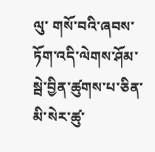ལུ་ གསོ་བའི་ཞབས་ཏོག་འདི་ལེགས་ཤོམ་སྦེ་བྱིན་ཚུགས་པ་ཅིན་ མི་སེར་ཚུ་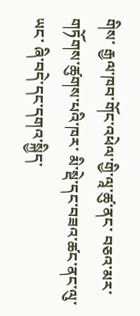གིས་ རྒྱལ་ཁབ་གོང་འཕེལ་གྱི་ལཱ་ཚུ་ནང་ བཅའ་མར་གཏོགས་ཚུགས་པའི་ཁར་ མི་སྡེ་དང་བཟའ་ཚང་ནང་ལུ་ཡང་ ཞི་བདེ་དང་དགའ་སྐྱིད་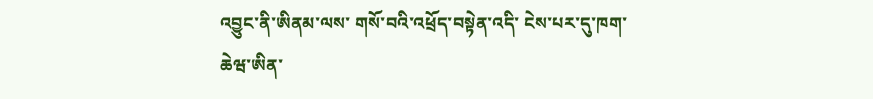འབྱུང་ནི་ཨིནམ་ལས་ གསོ་བའི་འཕྲོད་བསྟེན་འདི་ ངེས་པར་དུ་ཁག་ཆེཝ་ཨིན་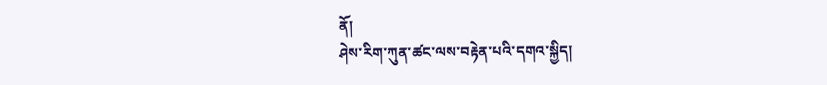ནོ།
ཤེས་རིག་ཀུན་ཚང་ལས་བརྟེན་པའི་དགའ་སྐྱིད།